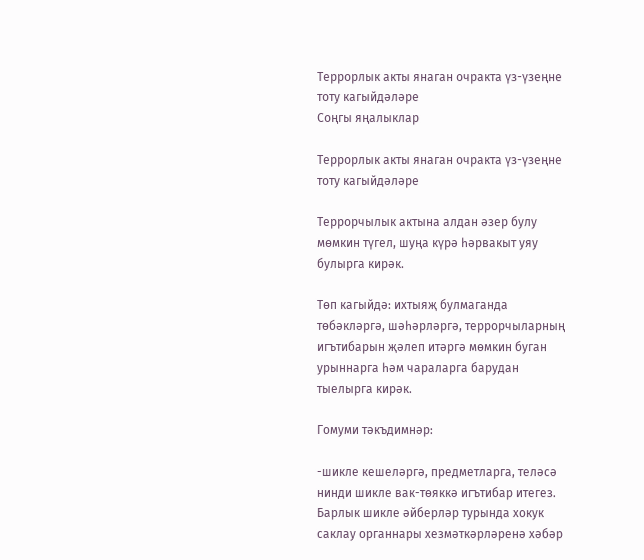Террорлык акты янаган очракта үз-үзеңне тоту кагыйдәләре
Соңгы яңалыклар

Террорлык акты янаган очракта үз-үзеңне тоту кагыйдәләре

Террорчылык актына алдан әзер булу мөмкин түгел, шуңа күрә һәрвакыт уяу булырга кирәк.

Төп кагыйдә: ихтыяҗ булмаганда төбәкләргә, шәһәрләргә, террорчыларның игътибарын җәлеп итәргә мөмкин буган урыннарга һәм чараларга барудан тыелырга кирәк.

Гомуми тәкъдимнәр:

-шикле кешеләргә, предметларга, теләсә нинди шикле вак-төяккә игътибар итегез. Барлык шикле әйберләр турында хокук саклау органнары хезмәткәрләренә хәбәр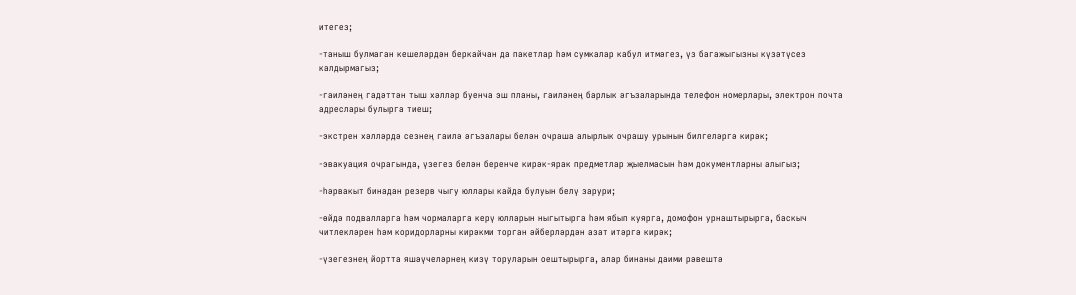итегез;

-таныш булмаган кешеләрдән беркайчан да пакетлар һәм сумкалар кабул итмәгез, үз багажыгызны күзәтүсез калдырмагыз;

-гаиләнең гадәттән тыш хәлләр буенча эш планы, гаиләнең барлык әгъзаларында телефон номерлары, электрон почта адреслары булырга тиеш;

-экстрен хәлләрдә сезнең гаилә әгъзалары белән очраша алырлык очрашу урынын билгеләргә кирәк;

-эвакуация очрагында, үзегез белән беренче кирәк-ярак предметлар җыелмасын һәм документларны алыгыз;

-һәрвакыт бинадан резерв чыгу юллары кайда булуын белү зарури;

-өйдә подвалларга һәм чормаларга керү юлларын ныгытырга һәм ябып куярга, домофон урнаштырырга, баскыч читлекләрен һәм коридорларны кирәкми торган әйберләрдән азат итәргә кирәк;

-үзегезнең йортта яшәүчеләрнең кизү торуларын оештырырга, алар бинаны даими рәвештә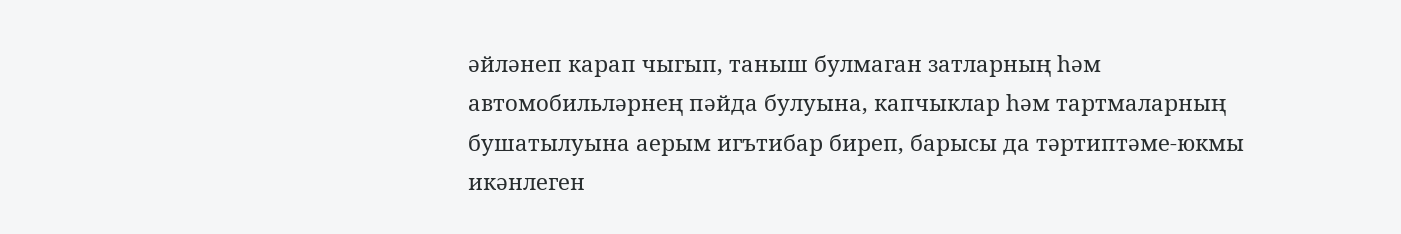әйләнеп карап чыгып, таныш булмаган затларның һәм автомобильләрнең пәйда булуына, капчыклар һәм тартмаларның бушатылуына аерым игътибар биреп, барысы да тәртиптәме-юкмы икәнлеген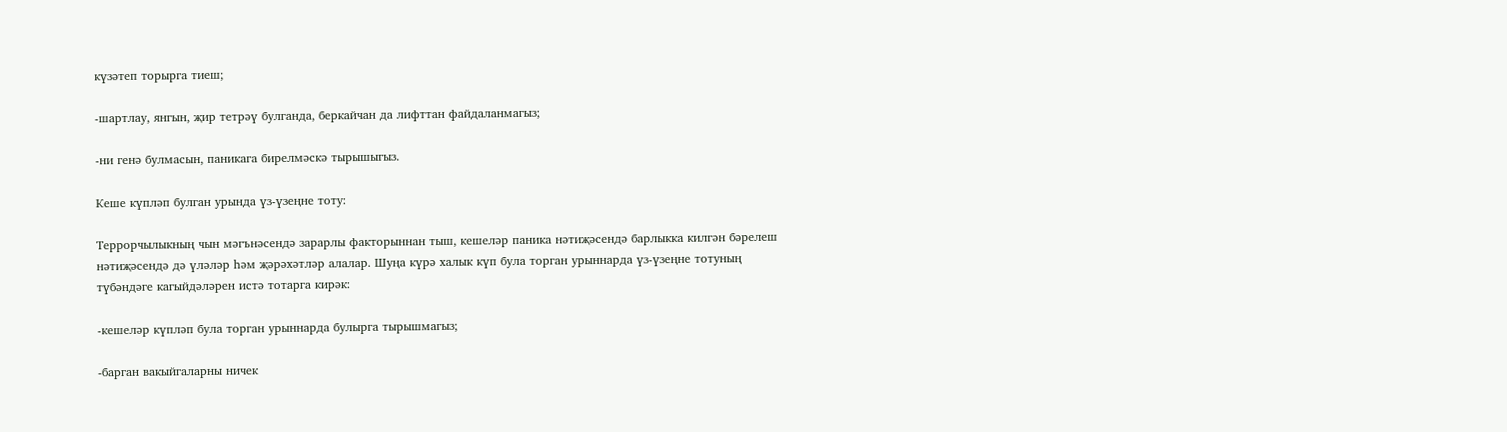күзәтеп торырга тиеш;

-шартлау, янгын, җир тетрәү булганда, беркайчан да лифттан файдаланмагыз;

-ни генә булмасын, паникага бирелмәскә тырышыгыз.

Кеше күпләп булган урында үз-үзеңне тоту:

Террорчылыкның чын мәгънәсендә зарарлы факторыннан тыш, кешеләр паника нәтиҗәсендә барлыкка килгән бәрелеш нәтиҗәсендә дә үләләр һәм җәрәхәтләр алалар. Шуңа күрә халык күп була торган урыннарда үз-үзеңне тотуның түбәндәге кагыйдәләрен истә тотарга кирәк:

-кешеләр күпләп була торган урыннарда булырга тырышмагыз;

-барган вакыйгаларны ничек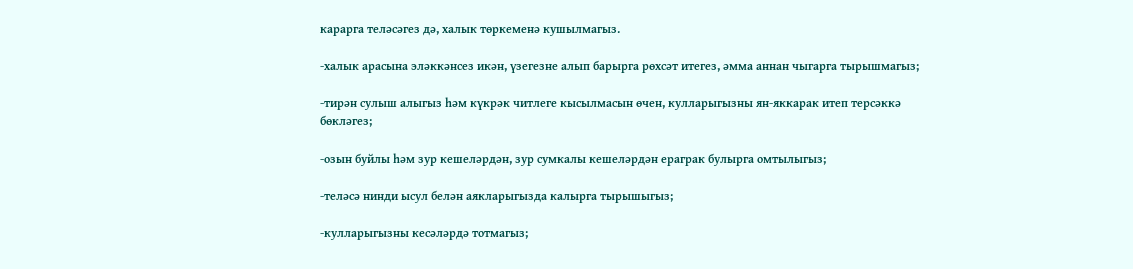карарга теләсәгез дә, халык төркеменә кушылмагыз.

-халык арасына эләккәнсез икән, үзегезне алып барырга рөхсәт итегез, әмма аннан чыгарга тырышмагыз;

-тирән сулыш алыгыз һәм күкрәк читлеге кысылмасын өчен, кулларыгызны ян-яккарак итеп терсәккә бөкләгез;

-озын буйлы һәм зур кешеләрдән, зур сумкалы кешеләрдән ераграк булырга омтылыгыз;

-теләсә нинди ысул белән аякларыгызда калырга тырышыгыз;

-кулларыгызны кесәләрдә тотмагыз;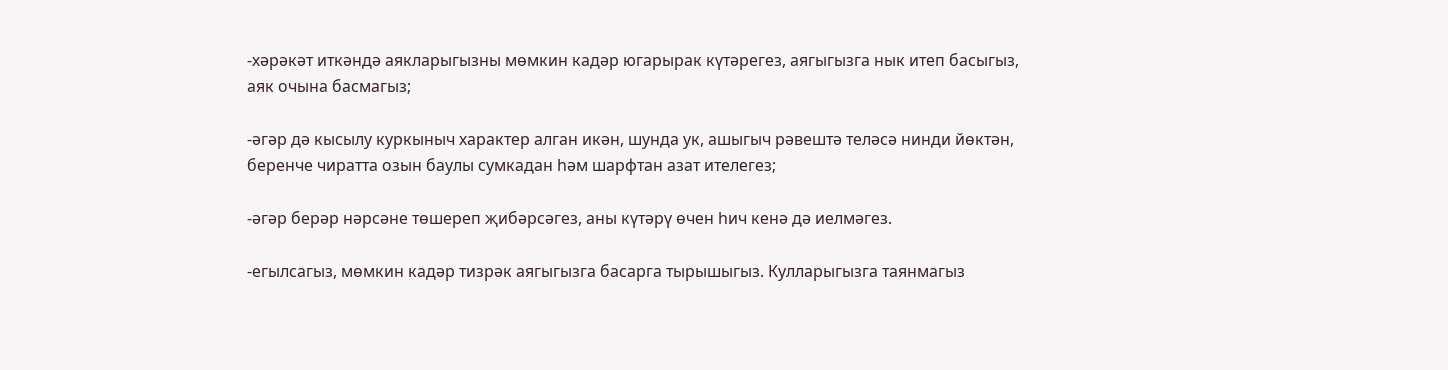-хәрәкәт иткәндә аякларыгызны мөмкин кадәр югарырак күтәрегез, аягыгызга нык итеп басыгыз, аяк очына басмагыз;

-әгәр дә кысылу куркыныч характер алган икән, шунда ук, ашыгыч рәвештә теләсә нинди йөктән, беренче чиратта озын баулы сумкадан һәм шарфтан азат ителегез;

-әгәр берәр нәрсәне төшереп җибәрсәгез, аны күтәрү өчен һич кенә дә иелмәгез.

-егылсагыз, мөмкин кадәр тизрәк аягыгызга басарга тырышыгыз. Кулларыгызга таянмагыз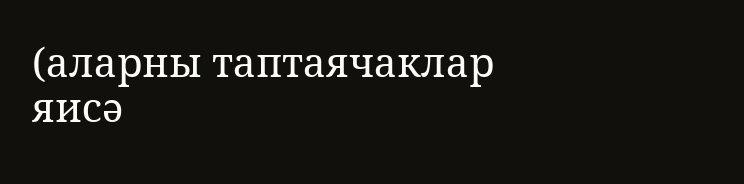(аларны таптаячаклар яисә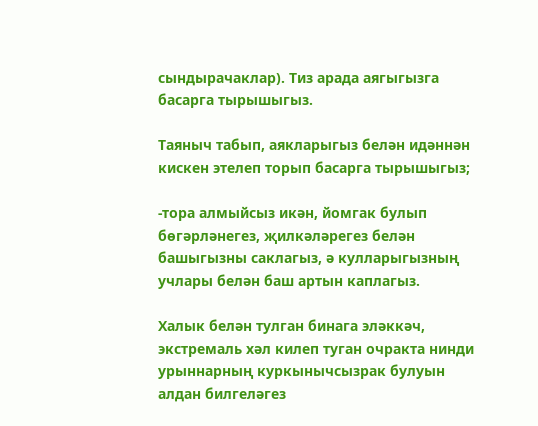сындырачаклар). Тиз арада аягыгызга басарга тырышыгыз.

Таяныч табып, аякларыгыз белән идәннән кискен этелеп торып басарга тырышыгыз;

-тора алмыйсыз икән, йомгак булып бөгәрләнегез, җилкәләрегез белән башыгызны саклагыз, ә кулларыгызның учлары белән баш артын каплагыз.

Халык белән тулган бинага эләккәч, экстремаль хәл килеп туган очракта нинди урыннарның куркынычсызрак булуын алдан билгеләгез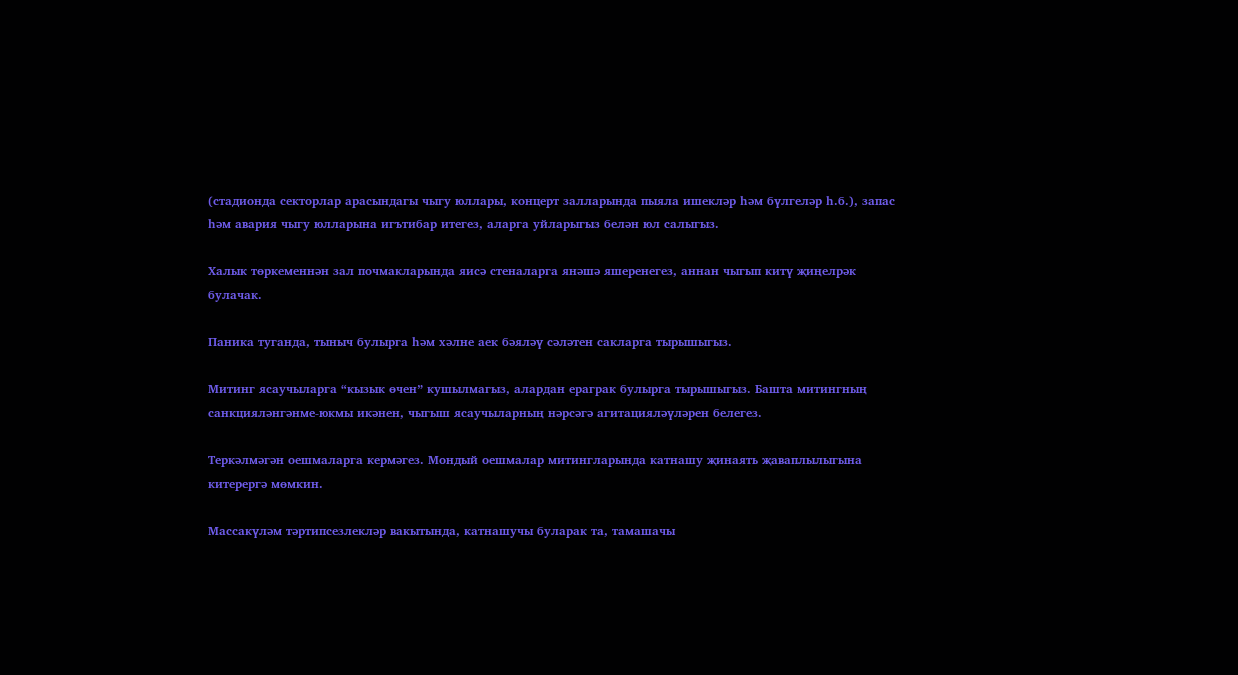(стадионда секторлар арасындагы чыгу юллары, концерт залларында пыяла ишекләр һәм бүлгеләр һ.б.), запас һәм авария чыгу юлларына игътибар итегез, аларга уйларыгыз белән юл салыгыз.

Халык төркеменнән зал почмакларында яисә стеналарга янәшә яшеренегез, аннан чыгып китү җиңелрәк булачак.

Паника туганда, тыныч булырга һәм хәлне аек бәяләү сәләтен сакларга тырышыгыз.

Митинг ясаучыларга “кызык өчен” кушылмагыз, алардан ераграк булырга тырышыгыз. Башта митингның санкцияләнгәнме-юкмы икәнен, чыгыш ясаучыларның нәрсәгә агитацияләүләрен белегез.

Теркәлмәгән оешмаларга кермәгез. Мондый оешмалар митингларында катнашу җинаять җаваплылыгына китерергә мөмкин.

Массакүләм тәртипсезлекләр вакытында, катнашучы буларак та, тамашачы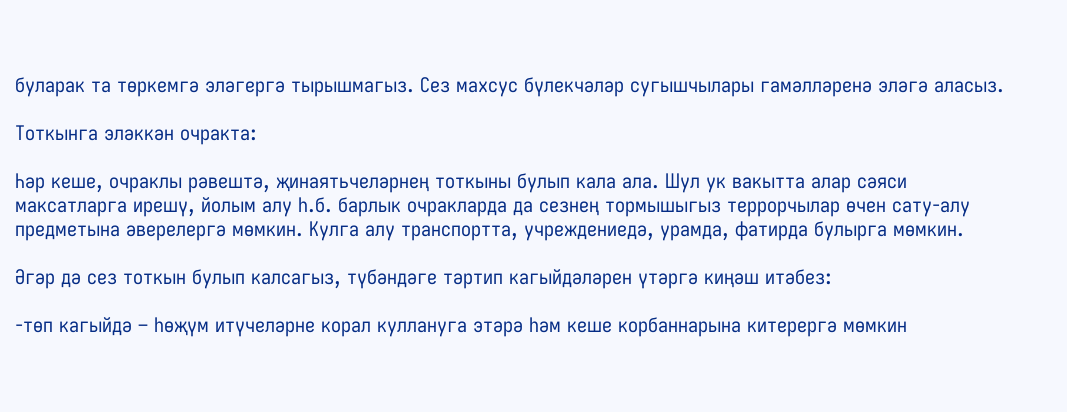буларак та төркемгә эләгергә тырышмагыз. Сез махсус бүлекчәләр сугышчылары гамәлләренә эләгә аласыз.

Тоткынга эләккән очракта:

Һәр кеше, очраклы рәвештә, җинаятьчеләрнең тоткыны булып кала ала. Шул ук вакытта алар сәяси максатларга ирешү, йолым алу һ.б. барлык очракларда да сезнең тормышыгыз террорчылар өчен сату-алу предметына әверелергә мөмкин. Кулга алу транспортта, учреждениедә, урамда, фатирда булырга мөмкин.

Әгәр дә сез тоткын булып калсагыз, түбәндәге тәртип кагыйдәләрен үтәргә киңәш итәбез:

-төп кагыйдә – һөҗүм итүчеләрне корал куллануга этәрә һәм кеше корбаннарына китерергә мөмкин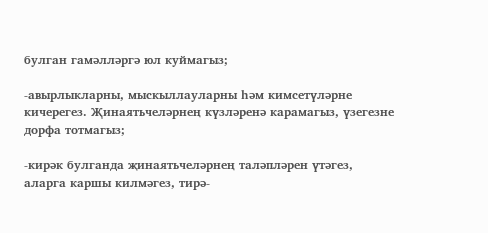булган гамәлләргә юл куймагыз;

-авырлыкларны, мыскыллауларны һәм кимсетүләрне кичерегез. Җинаятьчеләрнең күзләренә карамагыз, үзегезне дорфа тотмагыз;

-кирәк булганда җинаятьчеләрнең таләпләрен үтәгез, аларга каршы килмәгез, тирә-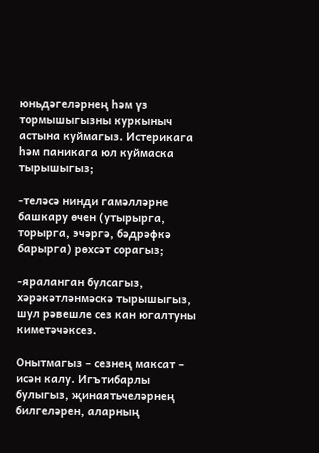юньдәгеләрнең һәм үз тормышыгызны куркыныч астына куймагыз. Истерикага һәм паникага юл куймаска тырышыгыз;

-теләсә нинди гамәлләрне башкару өчен (утырырга, торырга, эчәргә, бәдрәфкә барырга) рөхсәт сорагыз;

-яраланган булсагыз, хәрәкәтләнмәскә тырышыгыз, шул рәвешле сез кан югалтуны киметәчәксез.

Онытмагыз – сезнең максат – исән калу. Игътибарлы булыгыз, җинаятьчеләрнең билгеләрен, аларның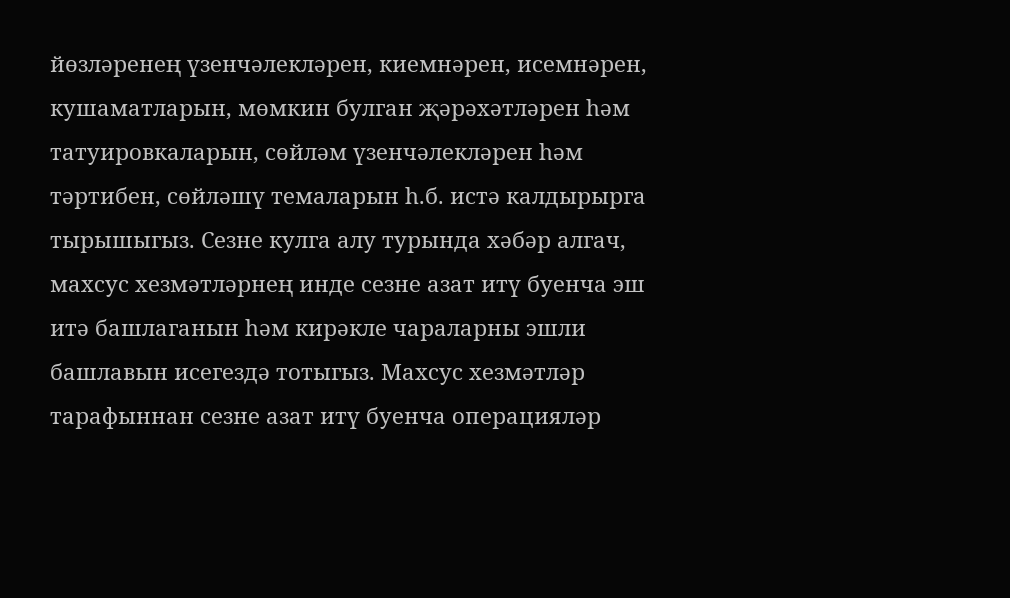йөзләренең үзенчәлекләрен, киемнәрен, исемнәрен, кушаматларын, мөмкин булган җәрәхәтләрен һәм татуировкаларын, сөйләм үзенчәлекләрен һәм тәртибен, сөйләшү темаларын һ.б. истә калдырырга тырышыгыз. Сезне кулга алу турында хәбәр алгач, махсус хезмәтләрнең инде сезне азат итү буенча эш итә башлаганын һәм кирәкле чараларны эшли башлавын исегездә тотыгыз. Махсус хезмәтләр тарафыннан сезне азат итү буенча операцияләр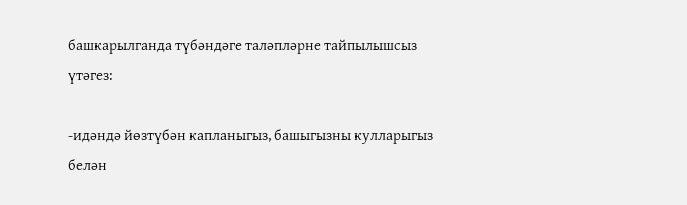башкарылганда түбәндәге таләпләрне тайпылышсыз үтәгез:

-идәндә йөзтүбән капланыгыз, башыгызны кулларыгыз белән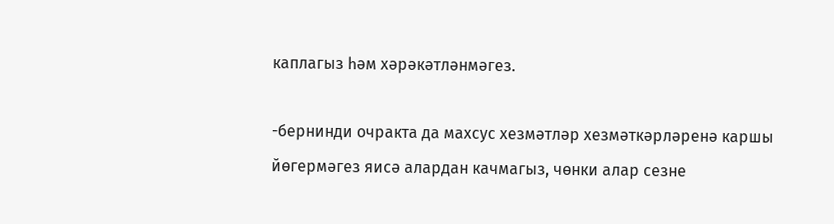каплагыз һәм хәрәкәтләнмәгез.

-бернинди очракта да махсус хезмәтләр хезмәткәрләренә каршы йөгермәгез яисә алардан качмагыз, чөнки алар сезне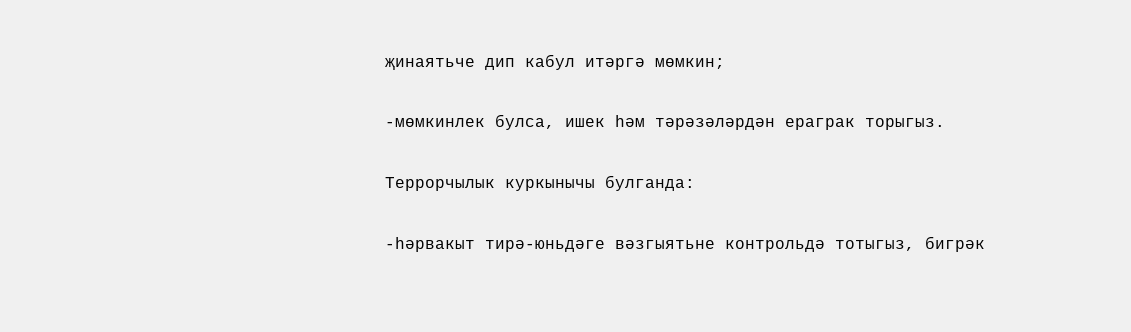җинаятьче дип кабул итәргә мөмкин;

-мөмкинлек булса, ишек һәм тәрәзәләрдән ераграк торыгыз.

Террорчылык куркынычы булганда:

-һәрвакыт тирә-юньдәге вәзгыятьне контрольдә тотыгыз, бигрәк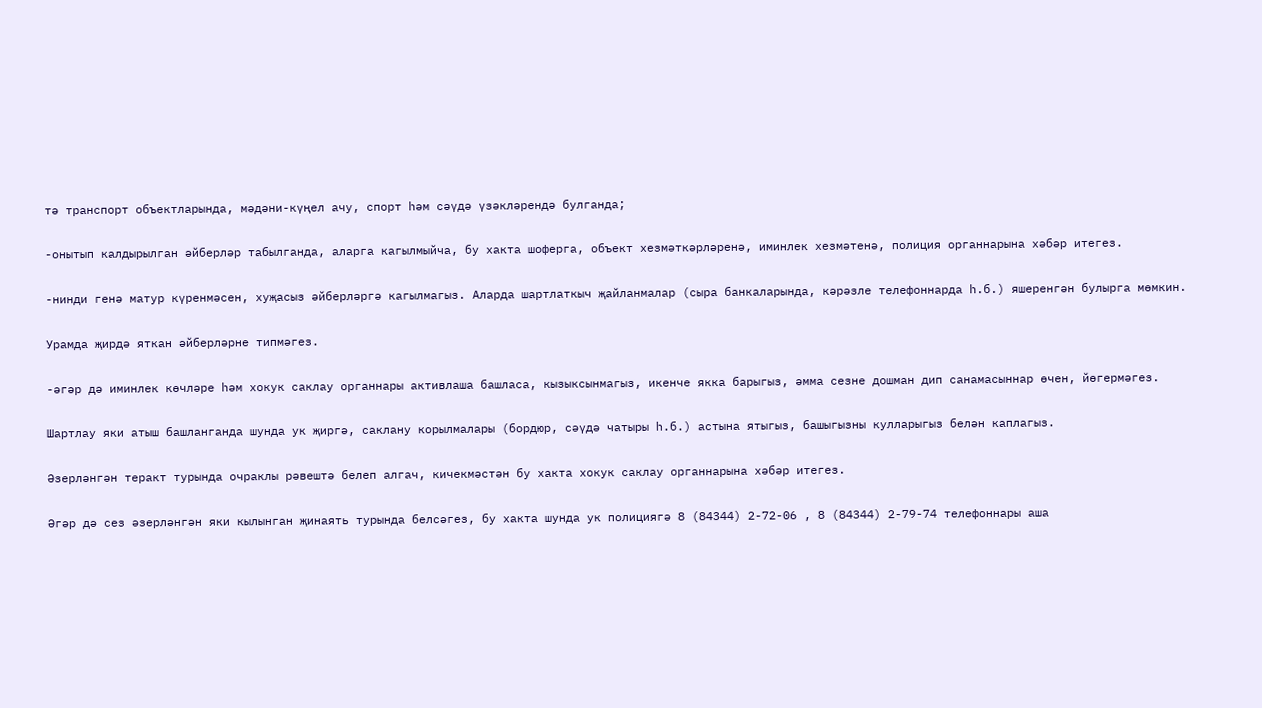тә транспорт объектларында, мәдәни-күңел ачу, спорт һәм сәүдә үзәкләрендә булганда;

-онытып калдырылган әйберләр табылганда, аларга кагылмыйча, бу хакта шоферга, объект хезмәткәрләренә, иминлек хезмәтенә, полиция органнарына хәбәр итегез.

-нинди генә матур күренмәсен, хуҗасыз әйберләргә кагылмагыз. Аларда шартлаткыч җайланмалар (сыра банкаларында, кәрәзле телефоннарда һ.б.) яшеренгән булырга мөмкин.

Урамда җирдә яткан әйберләрне типмәгез.

-әгәр дә иминлек көчләре һәм хокук саклау органнары активлаша башласа, кызыксынмагыз, икенче якка барыгыз, әмма сезне дошман дип санамасыннар өчен, йөгермәгез.

Шартлау яки атыш башланганда шунда ук җиргә, саклану корылмалары (бордюр, сәүдә чатыры һ.б.) астына ятыгыз, башыгызны кулларыгыз белән каплагыз.

Әзерләнгән теракт турында очраклы рәвештә белеп алгач, кичекмәстән бу хакта хокук саклау органнарына хәбәр итегез.

Әгәр дә сез әзерләнгән яки кылынган җинаять турында белсәгез, бу хакта шунда ук полициягә 8 (84344) 2-72-06 , 8 (84344) 2-79-74 телефоннары аша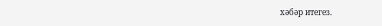хәбәр итегез.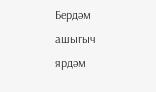Бердәм ашыгыч ярдәм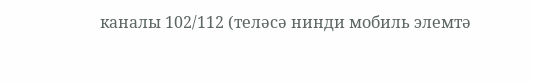каналы 102/112 (теләсә нинди мобиль элемтә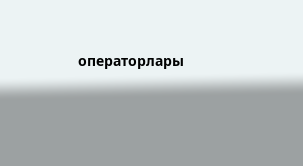операторлары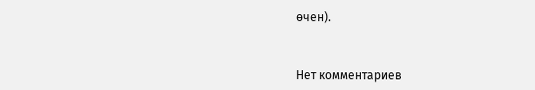өчен).


Нет комментариев